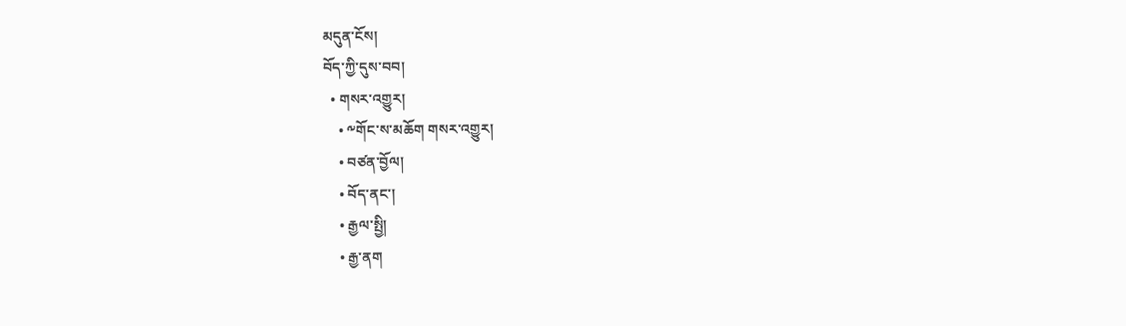མདུན་ངོས།
བོད་ཀྱི་དུས་བབ།
  • གསར་འགྱུར།
    • ༸གོང་ས་མཆོག གསར་འགྱུར།
    • བཙན་བྱོལ།
    • བོད་ནང་།
    • རྒྱལ་སྤྱི།
    • རྒྱ་ནག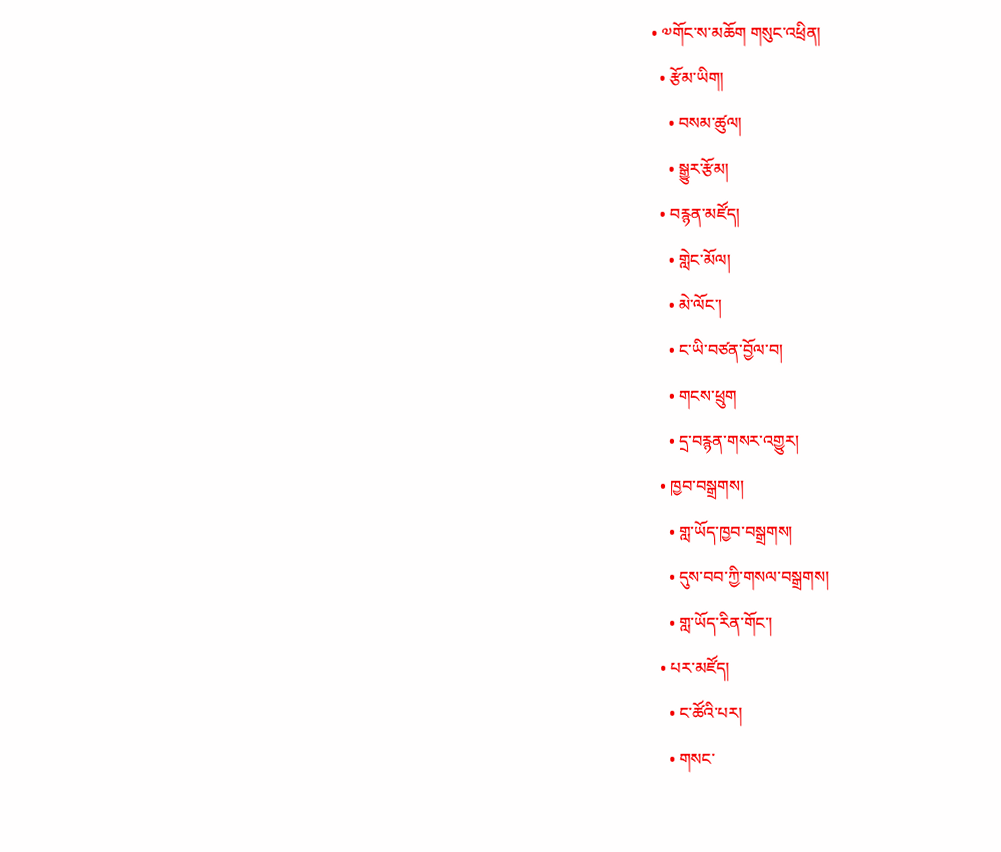• ༧གོང་ས་མཆོག གསུང་འཕྲིན།
  • རྩོམ་ཡིག།
    • བསམ་ཚུལ།
    • སྒྱུར་རྩོམ།
  • བརྙན་མཛོད།
    • གླེང་མོལ།
    • མེ་ལོང་།
    • ང་ཡི་བཙན་བྱོལ་བ།
    • གངས་ཕྲུག
    • དྲ་བརྙན་གསར་འགྱུར།
  • ཁྱབ་བསྒྲགས།
    • གླ་ཡོད་ཁྱབ་བསྒྲགས།
    • དུས་བབ་ཀྱི་གསལ་བསྒྲགས།
    • གླ་ཡོད་རིན་གོང་།
  • པར་མཛོད།
    • ང་ཚོའི་པར།
    • གསང་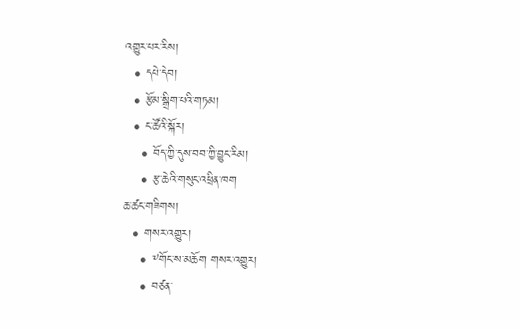འགྱུར་པར་རིས།
  • དཔེ་དེབ།
  • རྩོམ་སྒྲིག་པའི་གཏམ།
  • ང་ཚོའི་སྐོར།
    • བོད་ཀྱི་དུས་བབ་ཀྱི་བྱུང་རིམ།
    • རྩ་ཆེའི་གསུང་འཕྲིན་ཁག
ཆ་ཚང་གཟིགས།
  • གསར་འགྱུར།
    • ༸གོང་ས་མཆོག གསར་འགྱུར།
    • བཙན་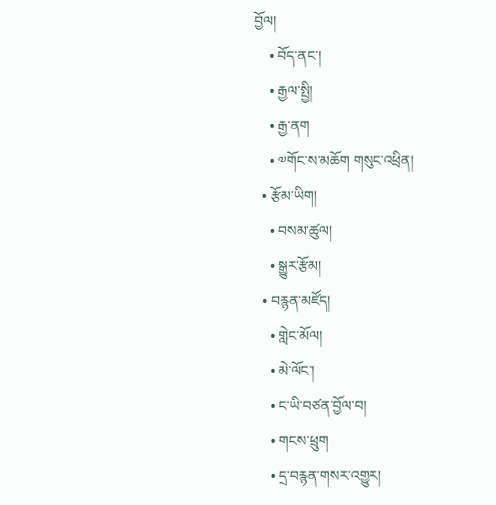བྱོལ།
    • བོད་ནང་།
    • རྒྱལ་སྤྱི།
    • རྒྱ་ནག
    • ༧གོང་ས་མཆོག གསུང་འཕྲིན།
  • རྩོམ་ཡིག།
    • བསམ་ཚུལ།
    • སྒྱུར་རྩོམ།
  • བརྙན་མཛོད།
    • གླེང་མོལ།
    • མེ་ལོང་།
    • ང་ཡི་བཙན་བྱོལ་བ།
    • གངས་ཕྲུག
    • དྲ་བརྙན་གསར་འགྱུར།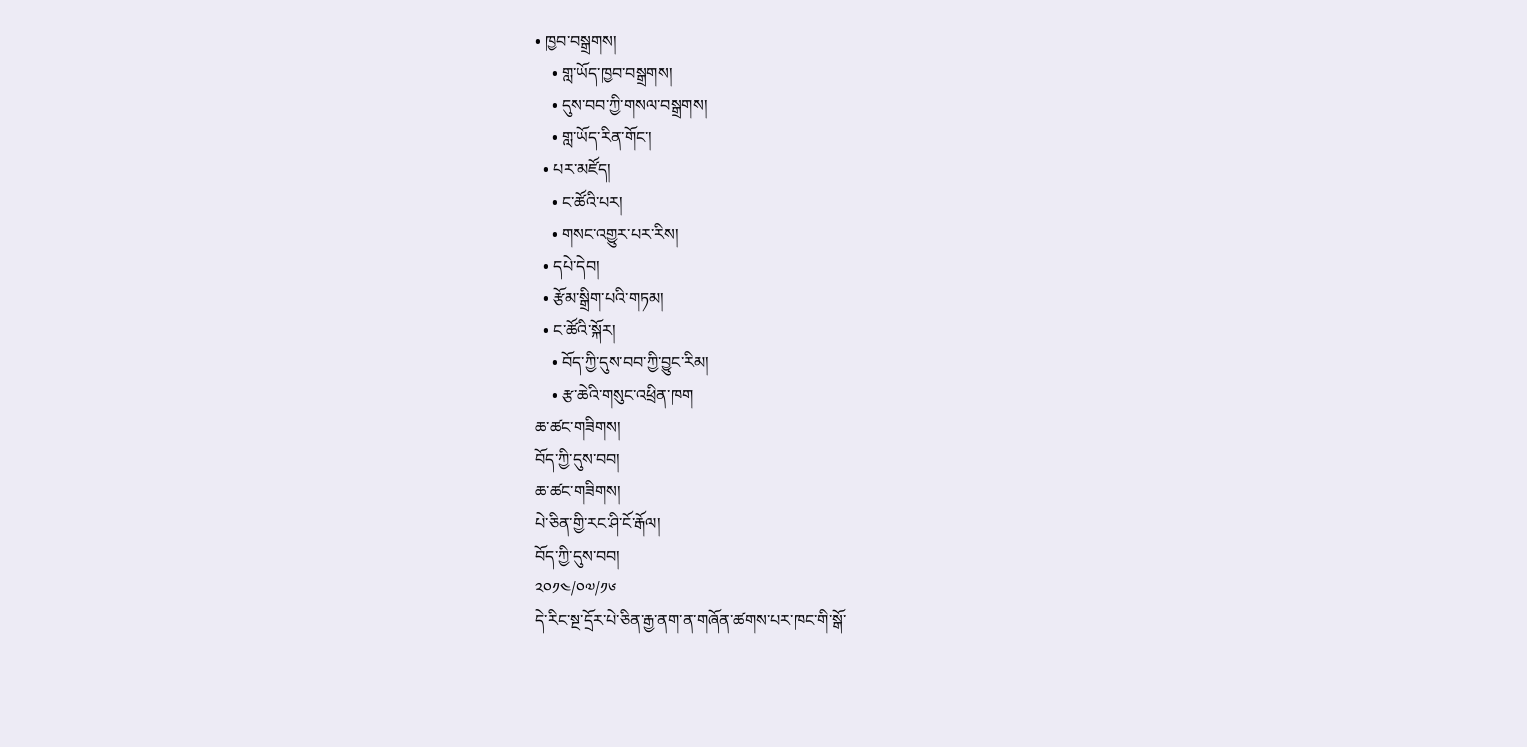• ཁྱབ་བསྒྲགས།
    • གླ་ཡོད་ཁྱབ་བསྒྲགས།
    • དུས་བབ་ཀྱི་གསལ་བསྒྲགས།
    • གླ་ཡོད་རིན་གོང་།
  • པར་མཛོད།
    • ང་ཚོའི་པར།
    • གསང་འགྱུར་པར་རིས།
  • དཔེ་དེབ།
  • རྩོམ་སྒྲིག་པའི་གཏམ།
  • ང་ཚོའི་སྐོར།
    • བོད་ཀྱི་དུས་བབ་ཀྱི་བྱུང་རིམ།
    • རྩ་ཆེའི་གསུང་འཕྲིན་ཁག
ཆ་ཚང་གཟིགས།
བོད་ཀྱི་དུས་བབ།
ཆ་ཚང་གཟིགས།
པེ་ཅིན་གྱི་རང་ཤི་ངོ་རྒོལ།
བོད་ཀྱི་དུས་བབ།
༢༠༡༤/༠༧/༡༦
དེ་རིང་སྔ་དྲོར་པེ་ཅིན་རྒྱ་ནག་ན་གཞོན་ཚགས་པར་ཁང་གི་སྒོ་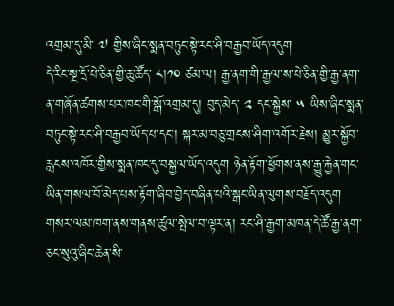འགྲམ་དུ་མི་ ༧ གྱིས་ཞིང་སྨན་བཏུང་སྟེ་རང་ཤི་བརྒྱབ་ཡོད་འདུག
དེ་རིང་སྔ་དྲོ་པེ་ཅིན་གྱི་ཆུ་ཚོད་ ༨།༡༠ ཙམ་ལ། རྒྱ་ནག་གི་རྒྱལ་ས་པེ་ཅིན་གྱི་རྒྱ་ནག་ན་གཞོན་ཚགས་པར་ཁང་གི་སྒོ་འགྲམ་དུ། བུད་མེད་ ༢ དང་སྐྱེས་ ༥ ཡིས་ཞིང་སྨན་བཏུང་སྟེ་རང་ཤི་བརྒྱབ་ཡོད་པ་དང་། སྐར་མ་བཅུ་གྲངས་ཤིག་འགོར་རྗེས། མྱུར་སྐྱོབ་རླངས་འཁོར་གྱིས་སྨན་ཁང་དུ་བསྐྱལ་ཡོད་འདུག ཉེན་རྟོག་ཕྱོགས་ནས་རྒྱུ་རྐྱེན་གང་ཡིན་གསལ་བོ་མེད་པས་རྟོག་ཞིབ་བྱེད་བཞིན་པའི་སྒང་ཡིན་ལུགས་བརྗོད་འདུག
གསར་ལམ་ཁག་ནས་གནས་ཚུལ་སྤེལ་བ་ལྟར་ན། རང་ཤི་རྒྱག་མཁན་དེ་ཚོ་རྒྱ་ནག་ཅང་སུའུ་ཞིང་ཆེན་སི་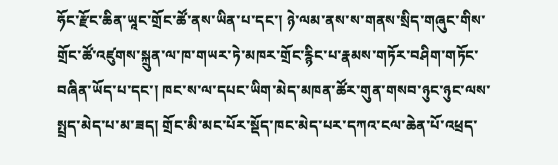ཧོང་རྫོང་ཆིན་ཡཱང་གྲོང་ཚོ་ནས་ཡིན་པ་དང་། ཉེ་ལམ་ནས་ས་གནས་སྲིད་གཞུང་གིས་གྲོང་ཚོ་འཛུགས་སྐྲུན་ལ་ཁ་གཡར་ཏེ་མཁར་གྲོང་རྙིང་པ་རྣམས་གཏོར་བཤིག་གཏོང་བཞིན་ཡོད་པ་དང་། ཁང་ས་ལ་དཔང་ཡིག་མེད་མཁན་ཚོར་གུན་གསབ་ཉུང་ཉུང་ལས་སྤྲད་མེད་པ་མ་ཟད། གྲོང་མི་མང་པོར་སྡོད་ཁང་མེད་པར་དཀའ་ངལ་ཆེན་པོ་འཕྲད་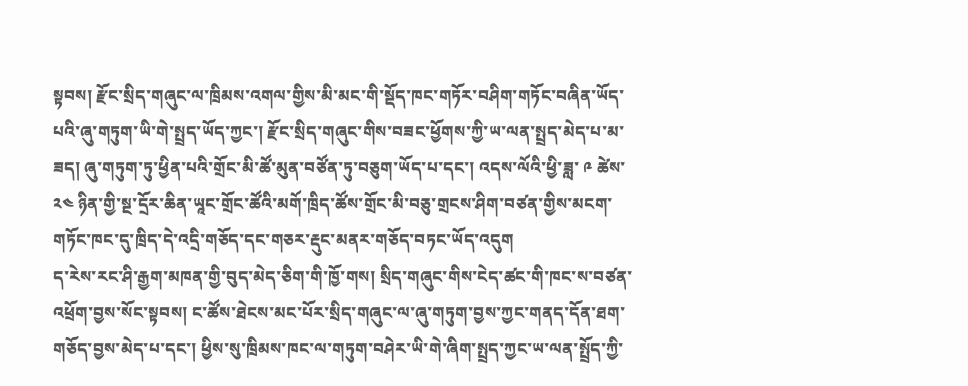སྟབས། རྫོང་སྲིད་གཞུང་ལ་ཁྲིམས་འགལ་གྱིས་མི་མང་གི་སྡོད་ཁང་གཏོར་བཤིག་གཏོང་བཞིན་ཡོད་པའི་ཞུ་གཏུག་ཡི་གེ་སྤྲད་ཡོད་ཀྱང་། རྫོང་སྲིད་གཞུང་གིས་བཟང་ཕྱོགས་ཀྱི་ཡ་ལན་སྤྲད་མེད་པ་མ་ཟད། ཞུ་གཏུག་ཏུ་ཕྱིན་པའི་གྲོང་མི་ཚོ་མུན་བཙོན་ཏུ་བཅུག་ཡོད་པ་དང་། འདས་ལོའི་ཕྱི་ཟླ་ ༩ ཚེས་ ༢༤ ཉིན་གྱི་སྔ་དྲོར་ཆིན་ཡཱང་གྲོང་ཚོའི་མགོ་ཁྲིད་ཚོས་གྲོང་མི་བཅུ་གྲངས་ཤིག་བཙན་གྱིས་མངག་གཏོང་ཁང་དུ་ཁྲིད་དེ་འདྲི་གཅོད་དང་གཅར་རྡུང་མནར་གཅོད་བཏང་ཡོད་འདུག
ད་རེས་རང་ཤི་རྒྱག་མཁན་གྱི་བུད་མེད་ཅིག་གི་ཁྱོ་གས། སྲིད་གཞུང་གིས་ངེད་ཚང་གི་ཁང་ས་བཙན་འཕྲོག་བྱས་སོང་སྟབས། ང་ཚོས་ཐེངས་མང་པོར་སྲིད་གཞུང་ལ་ཞུ་གཏུག་བྱས་ཀྱང་གནད་དོན་ཐག་གཅོད་བྱས་མེད་པ་དང་། ཕྱིས་སུ་ཁྲིམས་ཁང་ལ་གཏུག་བཤེར་ཡི་གེ་ཞིག་སྤྲད་ཀྱང་ཡ་ལན་སྤྲོད་ཀྱི་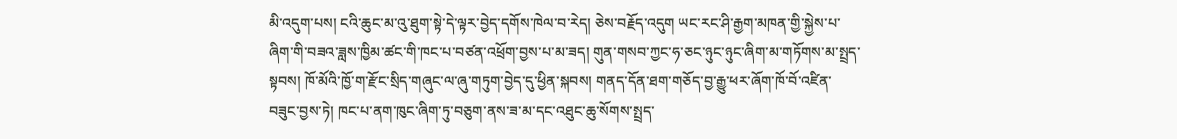མི་འདུག་པས། ངའི་ཆུང་མ་འུ་ཐུག་སྟེ་དེ་ལྟར་བྱེད་དགོས་ཁེལ་བ་རེད། ཅེས་བརྗོད་འདུག ཡང་རང་ཤི་རྒྱག་མཁན་གྱི་སྐྱེས་པ་ཞིག་གི་བཟའ་ཟླས་ཁྱིམ་ཚང་གི་ཁང་པ་བཙན་འཕྲོག་བྱས་པ་མ་ཟད། གུན་གསབ་ཀྱང་ཧ་ཅང་ཉུང་ཉུང་ཞིག་མ་གཏོགས་མ་སྤྲད་སྟབས། ཁོ་མོའི་ཁྱོ་ག་རྫོང་སྲིད་གཞུང་ལ་ཞུ་གཏུག་བྱེད་དུ་ཕྱིན་སྐབས། གནད་དོན་ཐག་གཅོད་བྱ་རྒྱུ་ཕར་ཞོག་ཁོ་བོ་འཛིན་བཟུང་བྱས་ཏེ། ཁང་པ་ནག་ཁུང་ཞིག་ཏུ་བཅུག་ནས་ཟ་མ་དང་འཐུང་ཆུ་སོགས་སྤྲད་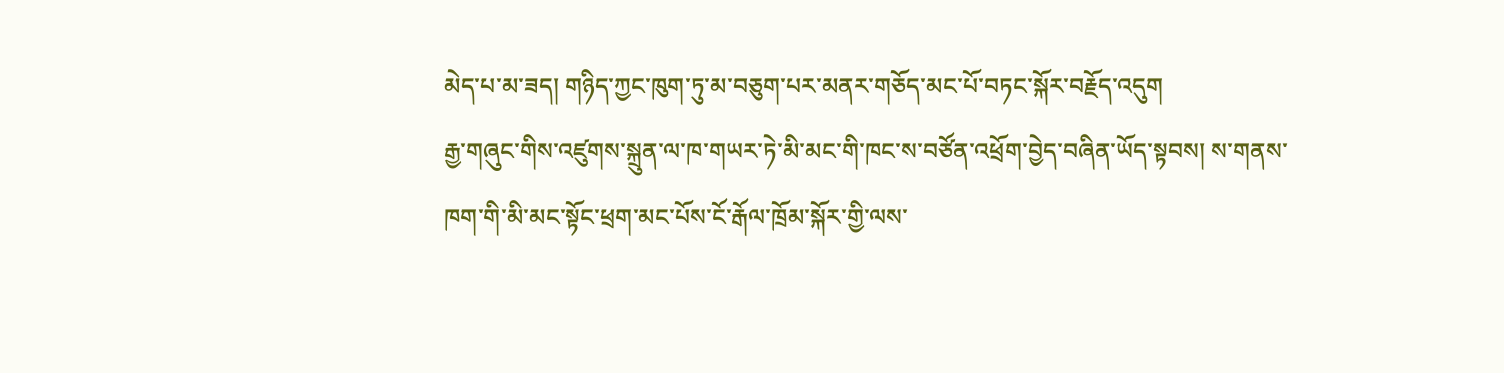མེད་པ་མ་ཟད། གཉིད་ཀྱང་ཁུག་ཏུ་མ་བཅུག་པར་མནར་གཅོད་མང་པོ་བཏང་སྐོར་བརྗོད་འདུག
རྒྱ་གཞུང་གིས་འཛུགས་སྐྲུན་ལ་ཁ་གཡར་ཏེ་མི་མང་གི་ཁང་ས་བཙོན་འཕྲོག་བྱེད་བཞིན་ཡོད་སྟབས། ས་གནས་ཁག་གི་མི་མང་སྟོང་ཕྲག་མང་པོས་ངོ་རྒོལ་ཁྲོམ་སྐོར་གྱི་ལས་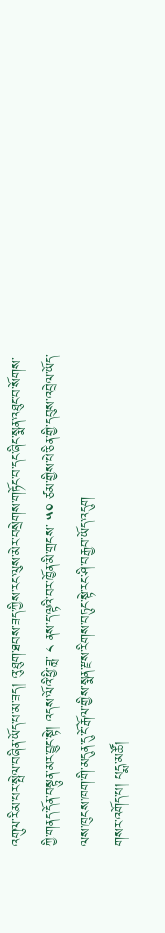འགུལ་རིམ་པར་སྤེལ་བཞིན་ཡོད་པ་མ་ཟད། འུ་ཐུག་ཐབས་ཟད་ཀྱིས་རང་ལུས་མེར་བསྲེགས་གཏོང་བ་དང་ཞིང་སྨན་འཐུང་བ་སོགས་ཀྱི་གནད་དོན་བསྟུན་མར་བྱུང་སྟེ། འདས་ལོའི་ཕྱི་ཟླ་ ༨ ནས་ད་ལྟའི་བར་ཁྱོན་མི་གྲངས་ ༥༠ ཙམ་གྱིས་པེ་ཅིན་གྱི་དབུས་འབྲེལ་ཡོད་ལས་ཁུངས་ཁག་གི་མདུན་དུ་ངོ་རྒོལ་གྱིས་སྨན་རྫས་རིགས་བཏུང་སྟེ་རང་ཤི་བརྒྱབ་ཡོད་འདུག
གསར་འགོད་པ། པདྨ་མཚོ།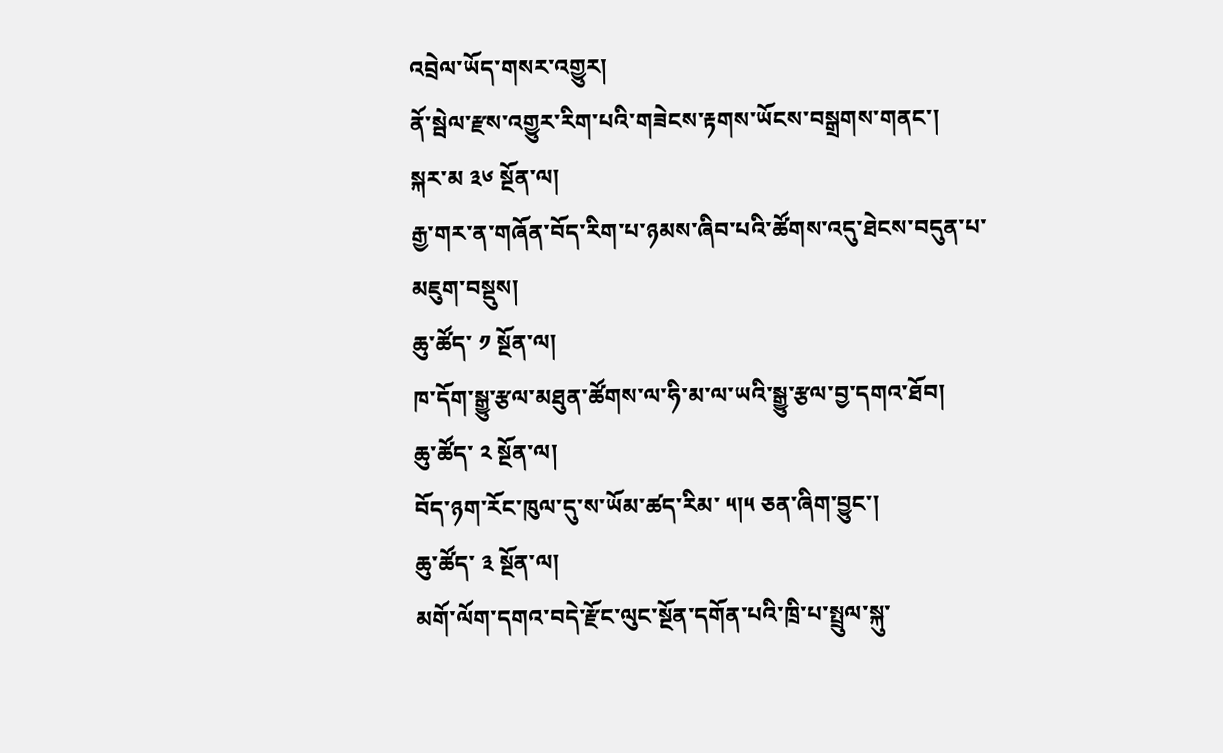འབྲེལ་ཡོད་གསར་འགྱུར།
ནོ་སྦེལ་རྫས་འགྱུར་རིག་པའི་གཟེངས་རྟགས་ཡོངས་བསྒྲགས་གནང་།
སྐར་མ ༣༦ སྔོན་ལ།
རྒྱ་གར་ན་གཞོན་བོད་རིག་པ་ཉམས་ཞིབ་པའི་ཚོགས་འདུ་ཐེངས་བདུན་པ་མཇུག་བསྡུས།
ཆུ་ཚོད་ ༡ སྔོན་ལ།
ཁ་དོག་སྒྱུ་རྩལ་མཐུན་ཚོགས་ལ་ཧི་མ་ལ་ཡའི་སྒྱུ་རྩལ་བྱ་དགའ་ཐོབ།
ཆུ་ཚོད་ ༢ སྔོན་ལ།
བོད་ཉག་རོང་ཁུལ་དུ་ས་ཡོམ་ཚད་རིམ་ ༥།༥ ཅན་ཞིག་བྱུང་།
ཆུ་ཚོད་ ༣ སྔོན་ལ།
མགོ་ལོག་དགའ་བདེ་རྫོང་ལུང་སྔོན་དགོན་པའི་ཁྲི་པ་སྤྲུལ་སྐུ་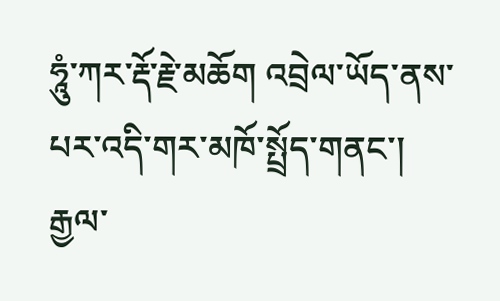ཧཱུཾ་ཀར་རྡོ་རྗེ་མཆོག འབྲེལ་ཡོད་ནས་པར་འདི་གར་མཁོ་སྤྲོད་གནང་།
རྒྱལ་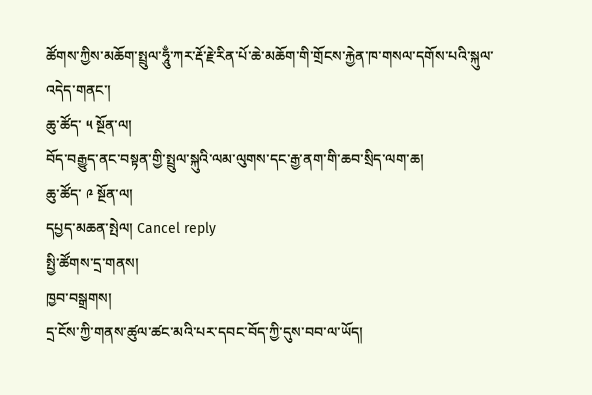ཚོགས་ཀྱིས་མཆོག་སྤྲུལ་ཧཱུྃ་ཀར་རྡོ་རྗེ་རིན་པོ་ཆེ་མཆོག་གི་གྲོངས་རྐྱེན་ཁ་གསལ་དགོས་པའི་སྐུལ་འདེད་གནང་།
ཆུ་ཚོད་ ༥ སྔོན་ལ།
བོད་བརྒྱུད་ནང་བསྟན་གྱི་སྤྲུལ་སྐུའི་ལམ་ལུགས་དང་རྒྱ་ནག་གི་ཆབ་སྲིད་ལག་ཆ།
ཆུ་ཚོད་ ༩ སྔོན་ལ།
དཔྱད་མཆན་སྤེལ། Cancel reply
སྤྱི་ཚོགས་དྲ་གནས།
ཁྱབ་བསྒྲགས།
དྲ་ངོས་ཀྱི་གནས་ཚུལ་ཚང་མའི་པར་དབང་བོད་ཀྱི་དུས་བབ་ལ་ཡོད།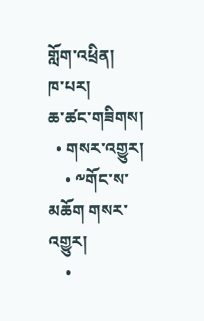གློག་འཕྲིན།
ཁ་པར།
ཆ་ཚང་གཟིགས།
  • གསར་འགྱུར།
    • ༸གོང་ས་མཆོག གསར་འགྱུར།
    •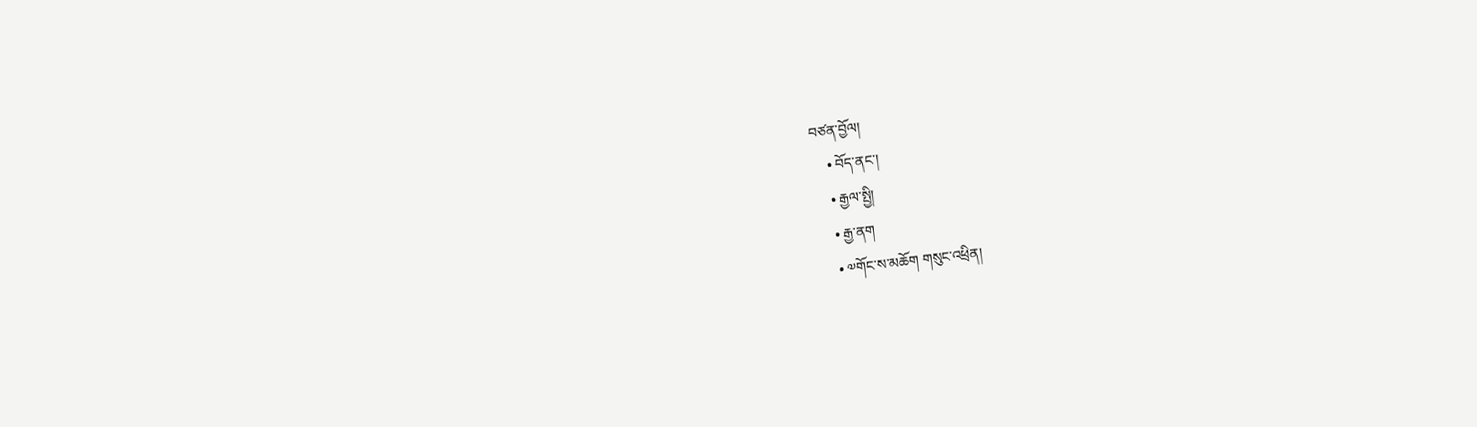བཙན་བྱོལ།
    • བོད་ནང་།
    • རྒྱལ་སྤྱི།
    • རྒྱ་ནག
    • ༧གོང་ས་མཆོག གསུང་འཕྲིན།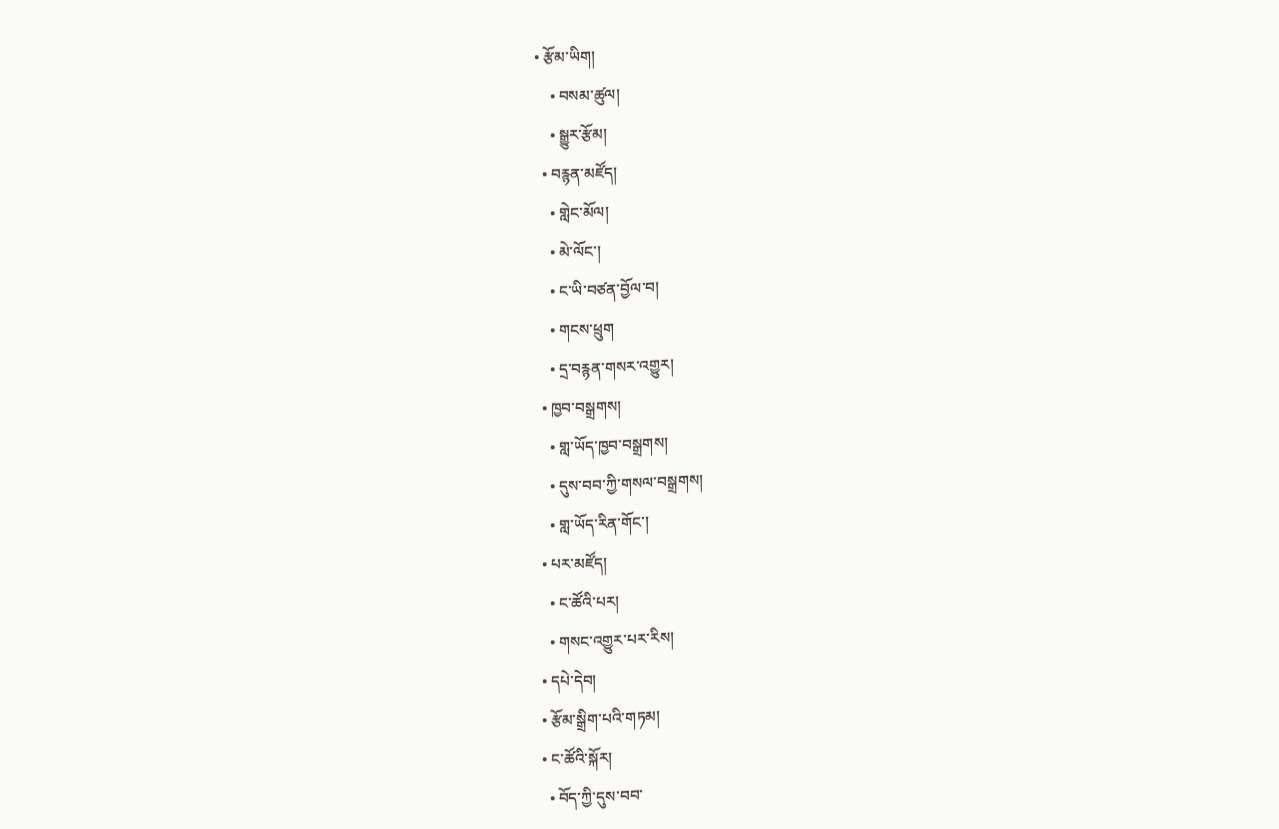• རྩོམ་ཡིག།
    • བསམ་ཚུལ།
    • སྒྱུར་རྩོམ།
  • བརྙན་མཛོད།
    • གླེང་མོལ།
    • མེ་ལོང་།
    • ང་ཡི་བཙན་བྱོལ་བ།
    • གངས་ཕྲུག
    • དྲ་བརྙན་གསར་འགྱུར།
  • ཁྱབ་བསྒྲགས།
    • གླ་ཡོད་ཁྱབ་བསྒྲགས།
    • དུས་བབ་ཀྱི་གསལ་བསྒྲགས།
    • གླ་ཡོད་རིན་གོང་།
  • པར་མཛོད།
    • ང་ཚོའི་པར།
    • གསང་འགྱུར་པར་རིས།
  • དཔེ་དེབ།
  • རྩོམ་སྒྲིག་པའི་གཏམ།
  • ང་ཚོའི་སྐོར།
    • བོད་ཀྱི་དུས་བབ་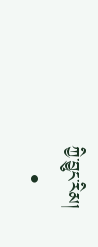ཀྱི་བྱུང་རིམ།
    •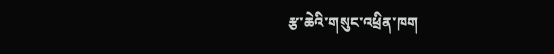རྩ་ཆེའི་གསུང་འཕྲིན་ཁག